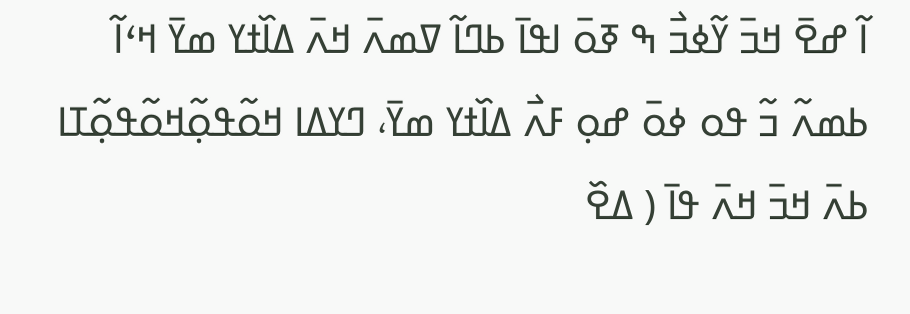ߊ߬ ߝߐ߫ ߞߏ߫ ߌ߬ߦߏ߯ ߒ ߧߋ߫ ߊߟߊ߫ ߕߣߊ߬ ߜߘߍ߫ ߞߍ߫ ߡߊ߰ߙߌ ߘߌ߫ ߞߵߊ߬ ߕߘߍ߬ ߏ߬ ߟߋ ߦߋ߫ ߝߋ߲ ߓߍ߯ ߡߊ߰ߙߌ ߘߌ߫، ߣߌߡߊ ߞߋ߬ߟߋ߲߬ߞߋ߬ߟߋ߲߬ߠߊ ߕߍ߫ ߞߏ߫ ߞߍ߫ ߟߊ߫ ( ߡߐ߰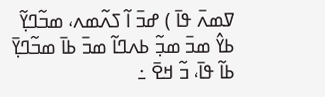ߜߘߍ߫ ߟߊ߫ ) ߝߏ߫ ߊ߬ ߖߍ߬ߘߍ، ߘߏ߬ߣߌ߲߬ ߕߌ߮ ߘߏ߫ ߘߏ߲߬ ߕߍߣߊ߬ ߘߏ߫ ߕߊ߫ ߘߏ߬ߣߌ߲߫ ߕߊ߬ ߟߊ߫، ߏ߬ ߞߐ߫ ߸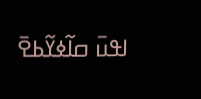ߊߟߎ߫ ߛߊ߬ߦߌ߬ߕߐ߫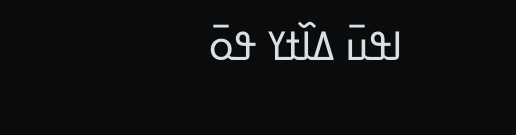ߊߟߎ߫ ߡߊ߰ߙߌ ߟߋ߫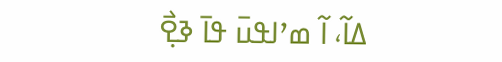ߡߊ߬، ߊ߬ ߘߴߊߟߎ߫ ߟߊ߫ ߢߐ߲߯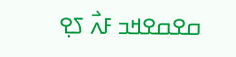ߛߐߛߐߞߏ ߓߍ߯ ߖߐ߲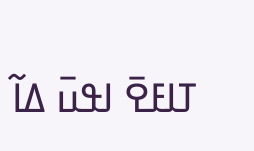ߠߊߓߐ߫ ߊߟߎ߫ ߡߊ߬